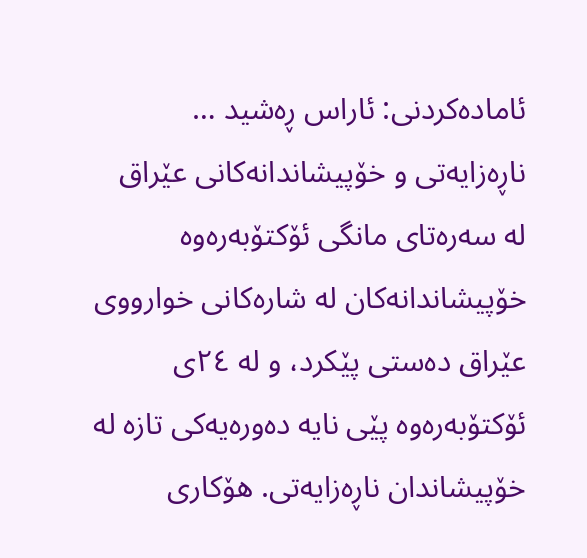ئامادەکردنی: ئاراس ڕەشید …
ناڕەزایەتی و خۆپیشاندانەکانی عێراق
لە سەرەتای مانگی ئۆکتۆبەرەوە خۆپیشاندانەکان لە شارەکانی خوارووی عێراق دەستی پێکرد، و لە ٢٤ی ئۆکتۆبەرەوە پێی نایە دەورەیەکی تازە لە خۆپیشاندان ناڕەزایەتی. هۆکاری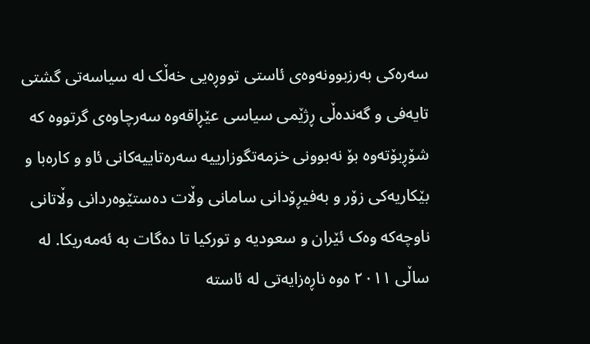سەرەکی بەرزبوونەوەی ئاستی تووڕەیی خەڵک لە سیاسەتی گشتی تایەفی و گەندەڵی ڕژێمی سیاسی عێڕاقەوە سەرچاوەی گرتووە کە شۆڕبۆتەوە بۆ نەبوونی خزمەتگوزارییە سەرەتاییەکانی ئاو و کارەبا و بێکاریەکی زۆر و بەفیڕۆدانی سامانی وڵات دەستێوەردانی وڵاتانی ناوچەکە وەک ئێران و سعودیە و تورکیا تا دەگات بە ئەمەریکا. لە ساڵی ٢٠١١ ەوە ناڕەزایەتی لە ئاستە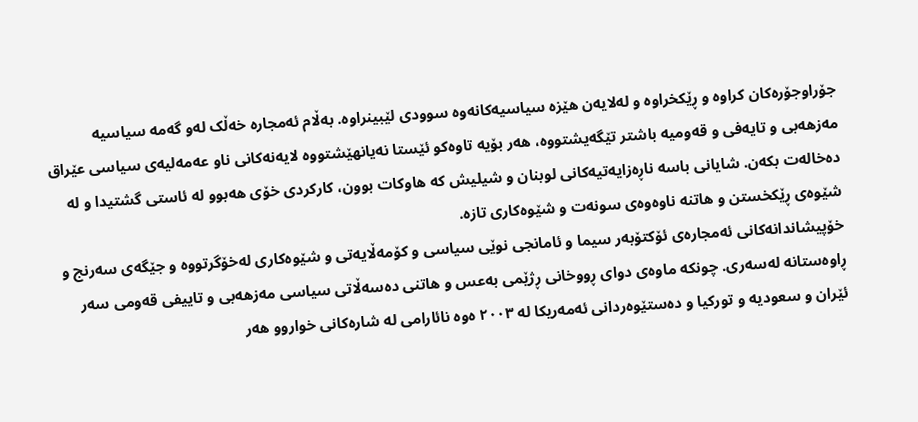جۆراوجۆرەکان کراوە و ڕێکخراوە و لەلایەن هێزە سیاسیەکانەوە سوودی لێبینراوە. بەڵام ئەمجارە خەڵک لەو گەمە سیاسیە مەزهەبی و تایەفی و قەومیە باشتر تێگەیشتووە، هەر بۆیە تاوەکو ئێستا نەیانهێشتووە لایەنەکانی ناو عەمەلیەی سیاسی عێراق دەخالەت بکەن. شایانی باسە ناڕەزایەتیەکانی لوبنان و شیلیش کە هاوکات بوون، کارکردی خۆی هەبوو لە ئاستی گشتیدا و لە شێوەی ڕێکخستن و هاتنە ناوەوەی سونەت و شێوەکاری تازە.
خۆپیشاندانەکانی ئەمجارەی ئۆکتۆبەر سیما و ئامانجی نوێی سیاسی و کۆمەڵایەتی و شێوەکاری لەخۆگرتووە و جێگەی سەرنج و ڕاوەستانە لەسەری. چونکە ماوەی دوای ڕووخانی ڕژێمی بەعس و هاتنی دەسەڵاتی سیاسی مەزهەبی و تاییفی قەومی سەر ئێران و سعودیە و تورکیا و دەستێوەردانی ئەمەریکا لە ٢٠٠٣ ەوە نائارامی لە شارەکانی خواروو هەر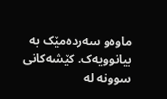ماوەو سەردەمێک بە بیانوویەک. کێشەکانی سوونە لە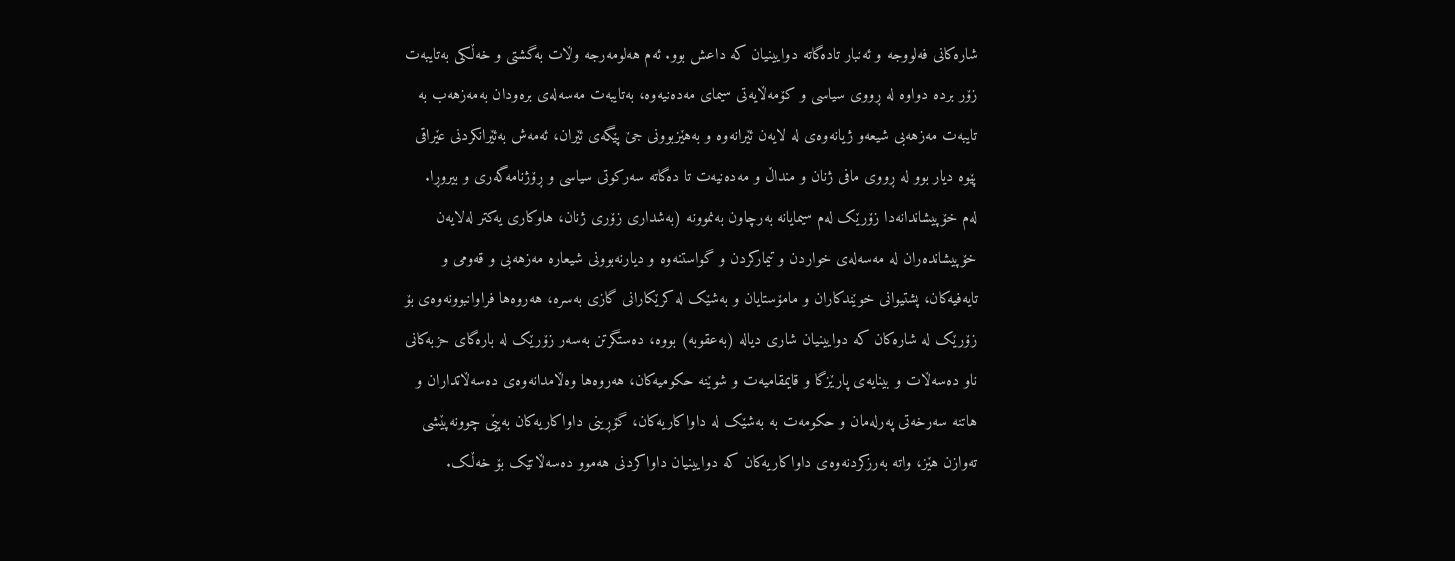شارەکانی فەلووجە و ئەنبار تادەگاتە دوایینیان کە داعش بوو. ئەم هەلومەرجە وڵات بەگشتی و خەڵکی بەتایبەت زۆر بردە دواوە لە ڕووی سیاسی و کۆمەڵایەتی سیمای مەدەنیەوە، بەتایبەت مەسەلەی برەودان بەمەزهەب بە تایبەت مەزهەبی شیعەو ژیانەوەی لە لایەن ئێرانەوە و بەهێزبوونی جێ پێگەی ئێران، ئەمەش بەئێرانکردنی عێراقی پێوە دیار بوو لە ڕووی مافی ژنان و منداڵ و مەدەنیەت تا دەگاتە سەرکوتی سیاسی و ڕۆژنامەگەری و بیروڕا.
لەم خۆپیشاندانەدا زۆرێک لەم سیمایانە بەرچاون بەنموونە (بەشداری زۆری ژنان، هاوکاری یەکتر لەلایەن خۆپیشاندەران لە مەسەلەی خواردن و تیمارکردن و گواستنەوە و دیارنەبوونی شیعارە مەزهەبی و قەومی و تایەفیەکان، پشتیوانی خوێندکاران و مامۆستایان و بەشێک لە کرێکارانی گازی بەسرە، هەروەها فراوانبوونەوەی بۆ زۆرێک لە شارەکان کە دوایینیان شاری دیالە (بەعقوبە) بووە، دەستگرتن بەسەر زۆرێک لە بارەگای حزبەکانی ناو دەسەڵات و بینایەی پارێزگا و قایمقامیەت و شوێنە حکومیەکان، هەروەها وەڵامدانەوەی دەسەڵاتداران و هاتنە سەرخەتی پەرلەمان و حکومەت بە بەشێک لە داواکاریەکان، گۆڕینی داواکاریەکان بەپێی چوونەپێشی تەوازن هێز، واتە بەرزکردنەوەی داواکاریەکان کە دوایینیان داواکردنی هەموو دەسەڵاتێک بۆ خەڵک.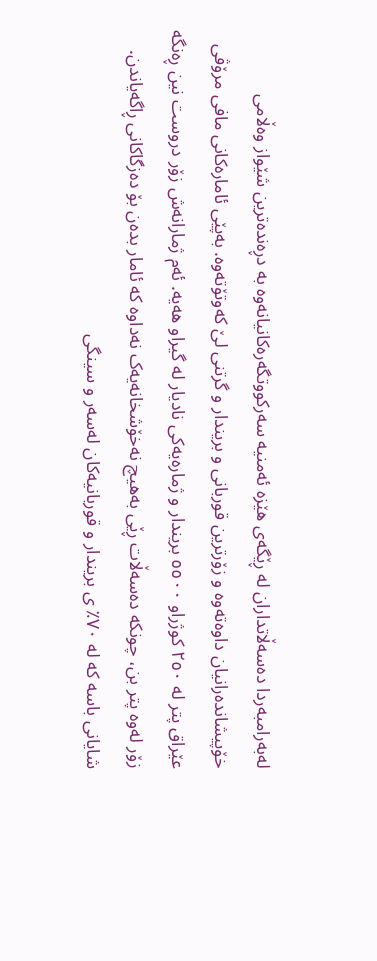لەبەرامبەردا دەسەڵاتداران لە ڕێگەی هێزە ئەمنیە سەرکووتگەرەکانیانەوە بە دڕەندەترین شێواز وەڵامی خۆپیشاندەرانیان داوەتەوە و زۆرترین قوربانی و بریندار و گرتنی لێ کەوتۆتەوە. بەپێی ئامارەکانی مافی مرۆڤی عێراق پتر لە ٢٥٠ کوژراو ٥٥٠٠ بریندار و ژمارەیەکی نادیار لە گیراو هەیە. ئەم ژمارانەش زۆر دروست نین ڕەنگە زۆر لەوە پتر بن، چونکە دەسەڵات ڕێی بەهیچ نەخۆشخانەیەک نەداوە کە ئامار بدەن بۆ دەزگاکانی ڕاگەیاندن. شایانی باسە کە لە ٧٠٪ ی بریندار و قوربانیەکان لەسەر و سینگی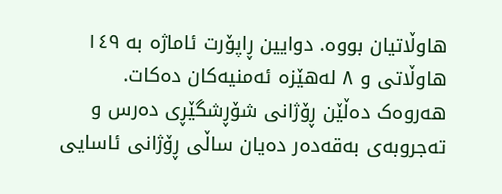هاوڵاتیان بووە. دوایین ڕاپۆرت ئاماژە بە ١٤٩ هاوڵاتی و ٨ لەهێزە ئەمنیەکان دەکات.
هەروەک دەڵێن ڕۆژانی شۆڕشگێڕی دەرس و تەجروبەی بەقەدەر دەیان ساڵی ڕۆژانی ئاسایی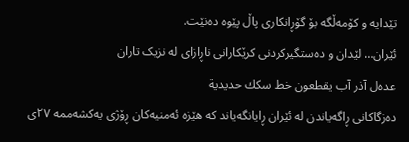تێدایە و کۆمەڵگە بۆ گۆڕانکاری پاڵ پێوە دەنێت.
ئێران… لێدان و دەستگیرکردنی کرێکارانی ناڕازای لە نزیک تاران
عدەل آذر آب يقطعون خط سكك حديدية
دەزگاکانی ڕاگەیاندن لە ئێران ڕایانگەیاند کە هێزە ئەمنیەکان ڕۆژی یەکشەممە ٢٧ی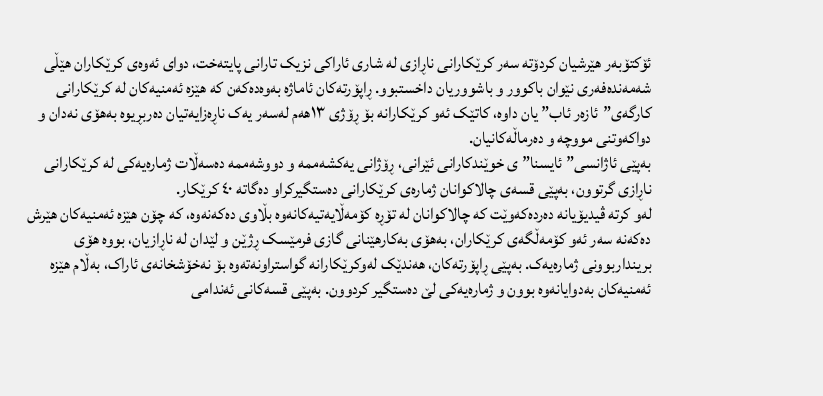ئۆکتۆبەر هێرشیان کردۆتە سەر کرێکارانی ناڕازی لە شاری ئاراکی نزیک تارانی پایتەخت، دوای ئەوەی کرێکاران هێڵی شەمەندەفەری نێوان باکوور و باشووریان داخستبوو. ڕاپۆرتەکان ئاماژە بەوەدەکەن کە هێزە ئەمنیەکان لە کرێکارانی کارگەی”ئازەر ئاب” یان داوە، کاتێک ئەو کرێکارانە بۆ ڕۆژی ١٣هەم لەسەر یەک ناڕەزایەتیان دەربڕیوە بەهۆی نەدان و دواکەوتنی مووچە و دەرماڵەکانیان.
بەپێی ئاژانسی” ئایسنا” ی خوێندکارانی ئێرانی، ڕۆژانی یەکشەممە و دووشەممە دەسەڵات ژمارەیەکی لە کرێکارانی ناڕازی گرتوون، بەپێی قسەی چالاکوانان ژمارەی کرێکارانی دەستگیرکراو دەگاتە ٤٠ کرێکار.
لەو کرتە ڤیدیۆیانە دەردەکەوێت کە چالاکوانان لە تۆڕە کۆمەڵایەتیەکانەوە بڵاوی دەکەنەوە، کە چۆن هێزە ئەمنیەکان هێرش دەکەنە سەر ئەو کۆمەڵگەی کرێکاران، بەهۆی بەکارهێنانی گازی فرمێسک ڕژێن و لێدان لە ناڕازیان، بووە هۆی برینداربوونی ژمارەیەک. بەپێی ڕاپۆرتەکان، هەندێک لەوکرێکارانە گواستراونەتەوە بۆ نەخۆشخانەی ئاراک، بەڵام هێزە ئەمنیەکان بەدوایانەوە بوون و ژمارەیەکی لێ دەستگیر کردوون. بەپێی قسەکانی ئەندامی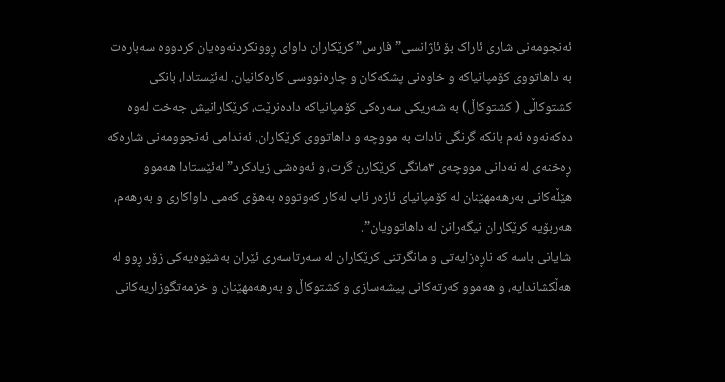ئەنجومەنی شاری ئاراک بۆ ئاژانسی”فارس” کرێکاران داوای ڕوونکردنەوەیان کردووە سەبارەت بە داهاتووی کۆمپانیاکە و خاوەنی پشکەکان و چارەنووسی کارەکانیان. لەئێستادا، بانکی کشتوکاڵی ( کشتوکاڵ) بە شەریکی سەرەکی کۆمپانیاکە دادەنرێت، کرێکارانیش جەخت لەوە دەکەنەوە ئەم بانکە گرنگی نادات بە مووچە و داهاتووی کرێکاران. ئەندامی ئەنجوومەنی شارەکە ڕەخنەی لە نەدانی مووچەی ٣مانگی کرێکارن گرت، و ئەوەشی زیادکرد” لەئێستادا هەموو هێڵەکانی بەرهەمهێنان لە کۆمپانیای ئازەر ئاب لەکار کەوتووە بەهۆی کەمی داواکاری و بەرهەم، هەربۆیە کرێکاران نیگەرانن لە داهاتوویان”.
شایانی باسە کە ناڕەزایەتی و مانگرتنی کرێکاران لە سەرتاسەری ئێران بەشێوەیەکی زۆر ڕوو لە هەڵکشاندایە، و هەموو کەرتەکانی پیشەسازی و کشتوکاڵ و بەرهەمهێنان و خزمەتگوزاریەکانی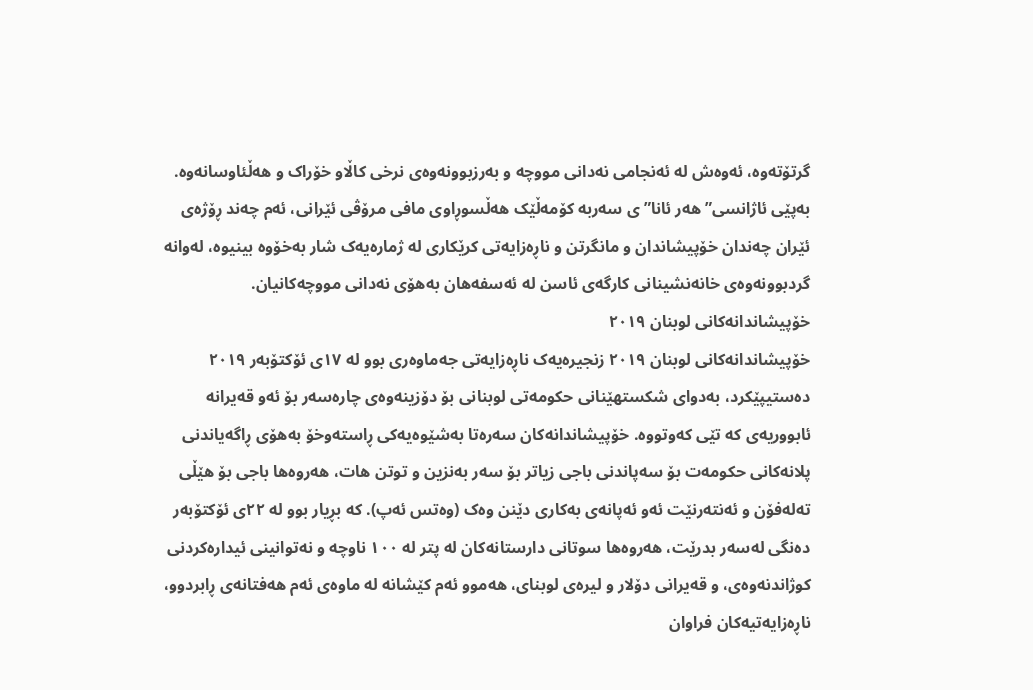گرتۆتەوە، ئەوەش لە ئەنجامی نەدانی مووچە و بەرزبوونەوەی نرخی کاڵاو خۆراک و هەڵئاوسانەوە. بەپێی ئاژانسی” هەر ئانا” ی سەربە کۆمەڵێک هەڵسوڕاوی مافی مرۆڤی ئێرانی، ئەم چەند ڕۆژەی ئێران چەندان خۆپیشاندان و مانگرتن و ناڕەزایەتی کرێکاری لە ژمارەیەک شار بەخۆوە بینیوە، لەوانە گردبوونەوەی خانەنشینانی کارگەی ئاسن لە ئەسفەهان بەهۆی نەدانی مووچەکانیان.
خۆپیشاندانەکانی لوبنان ٢٠١٩
خۆپیشاندانەکانی لوبنان ٢٠١٩ زنجیرەیەک ناڕەزایەتی جەماوەری بوو لە ١٧ی ئۆکتۆبەر ٢٠١٩ دەستیپێکرد، بەدوای شکستهێنانی حکومەتی لوبنانی بۆ دۆزینەوەی چارەسەر بۆ ئەو قەیرانە ئابووریەی کە تێی کەوتووە. خۆپیشاندانەکان سەرەتا بەشێوەیەکی ڕاستەوخۆ بەهۆی ڕاگەیاندنی پلانەکانی حکومەت بۆ سەپاندنی باجی زیاتر بۆ سەر بەنزین و توتن هات، هەروەها باجی بۆ هێڵی تەلەفۆن و ئەنتەرنێت ئەو ئەپانەی بەکاری دێنن وەک (وەتس ئەپ). کە بڕیار بوو لە ٢٢ی ئۆکتۆبەر دەنگی لەسەر بدرێت، هەروەها سوتانی دارستانەکان لە پتر لە ١٠٠ ناوچە و نەتوانینی ئیدارەکردنی کوژاندنەوەی، و قەیرانی دۆلار و لیرەی لوبنای، هەموو ئەم کێشانە لە ماوەی ئەم هەفتانەی ڕابردوو، ناڕەزایەتیەکان فراوان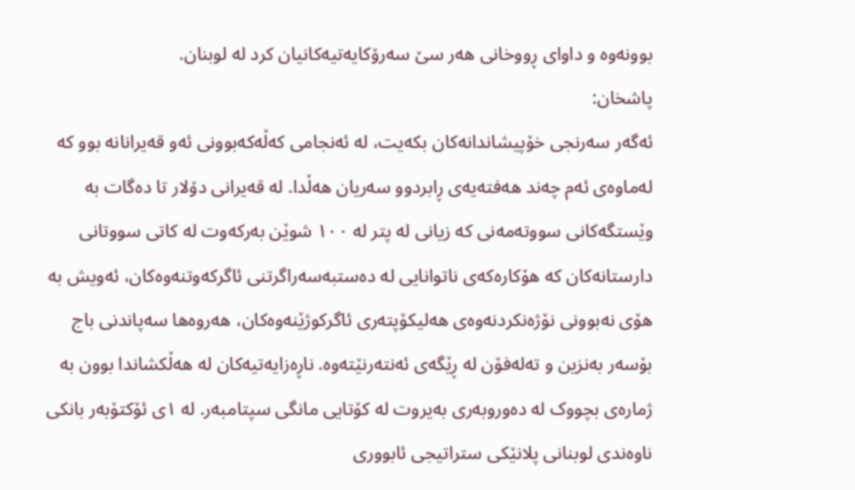بوونەوە و داوای ڕووخانی هەر سێ سەرۆکایەتیەکانیان کرد لە لوبنان.
پاشخان:
ئەگەر سەرنجی خۆپیشاندانەکان بکەیت، لە ئەنجامی کەڵەکەبوونی ئەو قەیرانانە بوو کە لەماوەی ئەم چەند هەفتەیەی ڕابردوو سەریان هەڵدا. لە قەیرانی دۆلار تا دەگات بە وێستگەکانی سووتەمەنی کە زیانی لە پتر لە ١٠٠ شوێن بەرکەوت لە کاتی سووتانی دارستانەکان کە هۆکارەکەی ناتوانایی لە دەستبەسەراگرتنی ئاگرکەوتنەوەکان، ئەویش بە هۆی نەبوونی نۆژەنکردنەوەی هەلیکۆپتەری ئاگرکوژێنەوەکان، هەروەها سەپاندنی باج بۆسەر بەنزین و تەلەفۆن لە ڕێگەی ئەنتەرنێتەوە. ناڕەزایەتیەکان لە هەڵکشاندا بوون بە ژمارەی بچووک لە دەوروبەری بەیروت لە کۆتایی مانگی سپتامبەر. لە ١ی ئۆکتۆبەر بانکی ناوەندی لوبنانی پلانێکی ستراتیجی ئابووری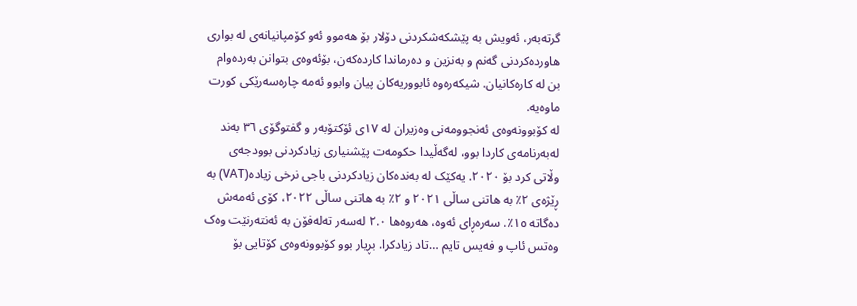گرتەبەر، ئەویش بە پێشکەشکردنی دۆلار بۆ هەموو ئەو کۆمپانیانەی لە بواری هاوردەکردنی گەنم و بەنزین و دەرماندا کاردەکەن، بۆئەوەی بتوانن بەردەوام بن لە کارەکانیان. شیکەرەوە ئابووریەکان پیان وابوو ئەمە چارەسەرێکی کورت ماوەیە.
لە کۆبوونەوەی ئەنجوومەنی وەزیران لە ١٧ی ئۆکتۆبەر و گفتوگۆی ٣٦ بەند لەبەرنامەی کاردا بوو، لەگەڵیدا حکومەت پێشنیاری زیادکردنی بوودجەی وڵاتی کرد بۆ ٢٠٢٠. یەکێک لە بەندەکان زیادکردنی باجی نرخی زیادە(VAT) بە ڕێژەی ٢٪ بە هاتنی ساڵی ٢٠٢١ و ٢٪ بە هاتنی ساڵی ٢٠٢٢، کۆی ئەمەش دەگاتە ١٥٪. سەرەڕای ئەوە، هەروەها ٢.٠ لەسەر تەلەفۆن بە ئەنتەرنێت وەک وەتس ئاپ و فەیس تایم …تاد زیادکرا. بڕیار بوو کۆبوونەوەی کۆتایی بۆ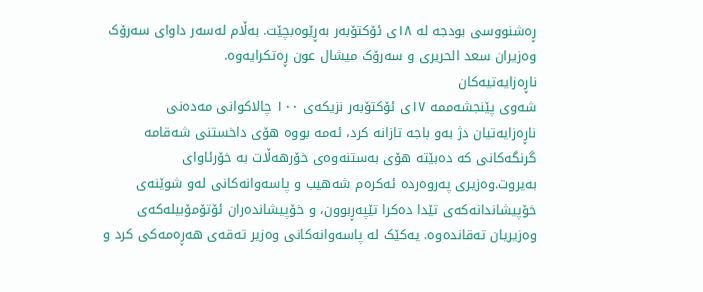ڕەشنووسی بودجە لە ١٨ی ئۆکتۆبەر بەڕێوەبچێت. بەڵام لەسەر داوای سەرۆک وەزیران سعد الحریری و سەرۆک میشال عون ڕەتکرایەوە.
ناڕەزایەتیەکان
شەوی پێنجشەممە ١٧ی ئۆکتۆبەر نزیکەی ١٠٠ چالاکوانی مەدەنی ناڕەزایەتیان دژ بەو باجە تازانە کرد، ئەمە بووە هۆی داخستنی شەقامە گرنگەکانی کە دەبێتە هۆی بەستنەوەی خۆرهەڵات بە خۆرئاوای بەیروت.وەزیری پەروەردە ئەکرەم شەهیب و پاسەوانەکانی لەو شوێنەی خۆپیشاندانەکەی تێدا دەکرا تێپەڕبوون، و خۆپیشاندەران ئۆتۆمۆبیلەکەی وەزیریان تەقاندەوە. یەکێک لە پاسەوانەکانی وەزیر تەقەی هەڕەمەکی کرد و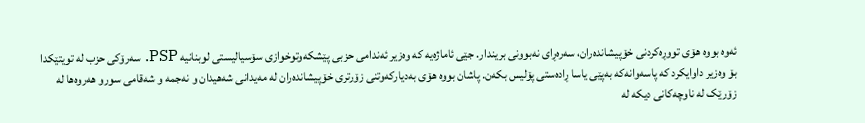ئەوە بووە هۆی تووڕەکردنی خۆپیشاندەران، سەرەڕای نەبوونی بریندار. جێی ئاماژەیە کە وەزیر ئەندامی حزبی پێشکەوتوخوازی سۆسیالیستی لوبنانیە PSP. سەرۆکی حزب لە تویتێکدا بۆ وەزیر داوایکرد کە پاسەوانەکە بەپێی یاسا ڕادەستی پۆلیس بکەن. پاشان بووە هۆی بەدیارکەوتنی زۆرتری خۆپیشاندەران لە مەیدانی شەهیدان و نەجمە و شەقامی سورو هەروەها لە زۆرێک لە ناوچەکانی دیکە لە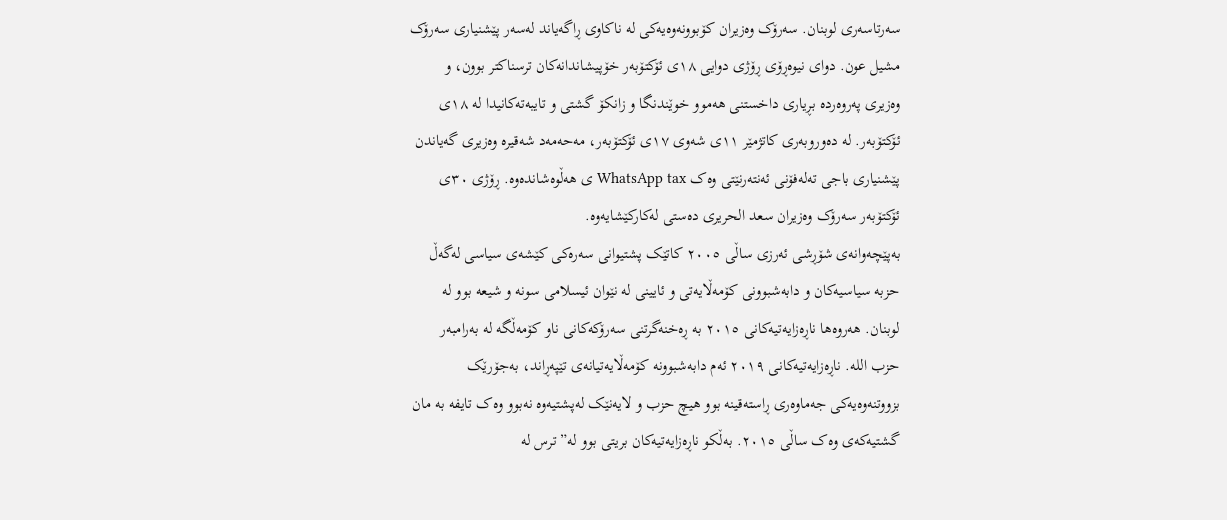سەرتاسەری لوبنان. سەرۆک وەزیران کۆبوونەوەیەکی لە ناکاوی ڕاگەیاند لەسەر پێشنیاری سەرۆک مشیل عون. دوای نیوەڕۆی ڕۆژی دوایی ١٨ی ئۆکتۆبەر خۆپیشاندانەکان ترسناکتر بوون، و وەزیری پەروەردە بڕیاری داخستنی هەموو خوێندنگا و زانکۆ گشتی و تایبەتەکانیدا لە ١٨ی ئۆکتۆبەر. لە دەوروبەری کاتژمێر ١١ی شەوی ١٧ی ئۆکتۆبەر، مەحەمەد شەقیرە وەزیری گەیاندن پێشنیاری باجی تەلەفۆنی ئەنتەرنێتی وەک WhatsApp tax ی هەڵوەشاندەوە. ڕۆژی ٣٠ی ئۆکتۆبەر سەرۆک وەزیران سعد الحریری دەستی لەکارکێشایەوە.
بەپێچەوانەی شۆڕشی ئەرزی ساڵی ٢٠٠٥ کاتێک پشتیوانی سەرەکی کێشەی سیاسی لەگەڵ حزبە سیاسیەکان و دابەشبوونی کۆمەڵایەتی و ئایینی لە نێوان ئیسلامی سونە و شیعە بوو لە لوبنان. هەروەها ناڕەزایەتیەکانی ٢٠١٥ بە ڕەخنەگرتنی سەرۆکەکانی ناو کۆمەڵگە لە بەرامبەر حزب اللە. ناڕەزایەتیەکانی ٢٠١٩ ئەم دابەشبوونە کۆمەڵایەتیانەی تێپەڕاند، بەجۆرێک بزووتنەوەیەکی جەماوەری ڕاستەقینە بوو هیچ حزب و لایەنێک لەپشتیەوە نەبوو وەک تایفە بە مان گشتیەکەی وەک ساڵی ٢٠١٥. بەڵکو ناڕەزایەتیەکان بریتی بوو لە” ترس لە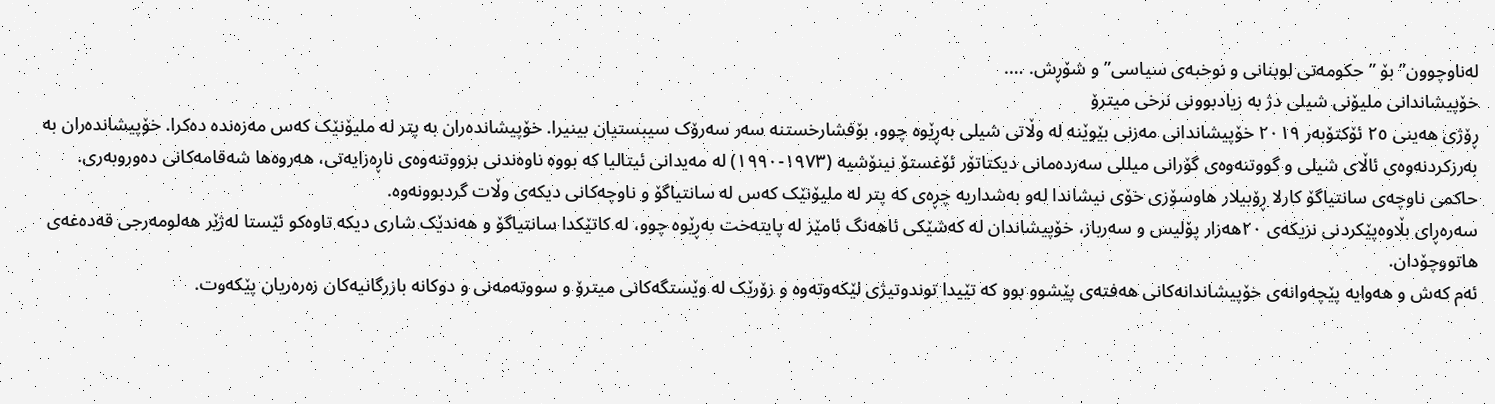لەناوچوون” بۆ ” حکومەتی لوبنانی و نوخبەی سیاسی” و شۆڕش. ….
خۆپیشاندانی ملیۆنی شیلی دژ بە زیادبوونی نرخی میترۆ
ڕۆژی هەینی ٢٥ ئۆکتۆبەر ٢٠١٩ خۆپیشاندانی مەزنی بێوێنە لە وڵاتی شیلی بەڕێوە چوو، بۆفشارخستنە سەر سەرۆک سیبستیان بینیرا. خۆپیشاندەران بە پتر لە ملیۆنێک کەس مەزەندە دەکرا. خۆپیشاندەران بە بەرزکردنەوەی ئاڵای شیلی و گووتنەوەی گۆرانی میللی سەردەمانی دیکتاتۆر ئۆغستۆ نینۆشیە (١٩٧٣-١٩٩٠) لە مەیدانی ئیتالیا کە بووە ناوەندنی بزووتنەوەی ناڕەزایەتی، هەروەها شەقامەکانی دەوروبەری.
حاکمی ناوچەی سانتیاگۆ کارلا ڕۆبیلار هاوسۆزی خۆی نیشاندا لەو بەشداریە چڕەی کە پتر لە ملیۆنێک کەس لە سانتیاگۆ و ناوچەکانی دیکەی وڵات گردبوونەوە.
سەرەڕای بڵاوەپێکردنی نزیکەی ٢٠هەزار پۆلیس و سەرباز، خۆپیشاندان لە کەشێکی ئاهەنگ ئامێز لە پایتەخت بەڕێوە چوو، لە کاتێکدا سانتیاگۆ و هەندێک شاری دیکە تاوەکو ئێستا لەژێر هەلومەرجی قەدەغەی هاتووچۆدان.
ئەم کەش و هەوایە پێچەوانەی خۆپیشاندانەکانی هەفتەی پێشوو بوو کە تێیدا توندوتیژی لێکەوتەوە و زۆرێک لە وێستگەکانی میترۆ و سووتەمەنی و دوکانە بازرگانیەکان زەرەریان پێکەوت.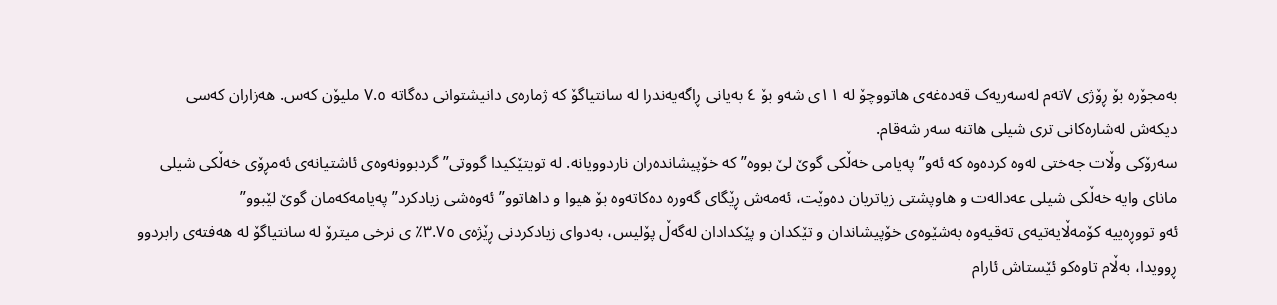بەمجۆرە بۆ ڕۆژی ٧تەم لەسەریەک قەدەغەی هاتووچۆ لە ١١ی شەو بۆ ٤ بەیانی ڕاگەیەندرا لە سانتیاگۆ کە ژمارەی دانیشتوانی دەگاتە ٧.٥ ملیۆن کەس. هەزاران کەسی دیکەش لەشارەکانی تری شیلی هاتنە سەر شەقام.
سەرۆکی وڵات جەختی لەوە کردەوە کە ئەو” پەیامی خەڵکی گوێ لێ بووە” کە خۆپیشاندەران ناردوویانە. لە تویتێکیدا گووتی” گردبوونەوەی ئاشتیانەی ئەمڕۆی خەڵکی شیلی مانای وایە خەڵکی شیلی عەدالەت و هاوپشتی زیاتریان دەوێت، ئەمەش ڕێگای گەورە دەکاتەوە بۆ هیوا و داهاتوو” ئەوەشی زیادکرد” پەیامەکەمان گوێ لێبوو”
ئەو تووڕەییە کۆمەڵایەتیەی تەقیەوە بەشێوەی خۆپیشاندان و تێکدان و پێکدادان لەگەڵ پۆلیس، بەدوای زیادکردنی ڕێژەی ٣.٧٥٪ ی نرخی میترۆ لە سانتیاگۆ لە هەفتەی رابردوو ڕوویدا، بەڵام تاوەکو ئێستاش ئارام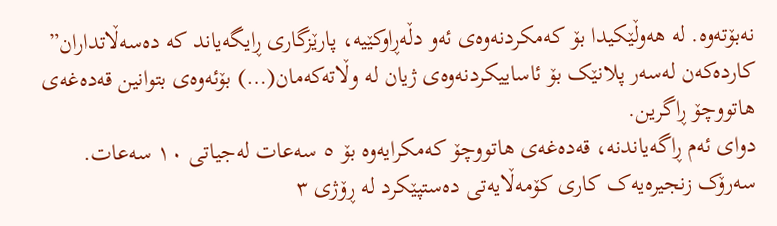نەبۆتەوە. لە هەوڵێکیدا بۆ کەمکردنەوەی ئەو دڵەڕاوکێیە، پارێزگاری ڕایگەیاند کە دەسەڵاتداران” کاردەکەن لەسەر پلانێک بۆ ئاساییکردنەوەی ژیان لە وڵاتەکەمان(…) بۆئەوەی بتوانین قەدەغەی هاتووچۆ ڕاگرین.
دوای ئەم ڕاگەیاندنە، قەدەغەی هاتووچۆ کەمکرایەوە بۆ ٥ سەعات لەجیاتی ١٠ سەعات. سەرۆک زنجیرەیەک کاری کۆمەڵایەتی دەستپێکرد لە ڕۆژی ٣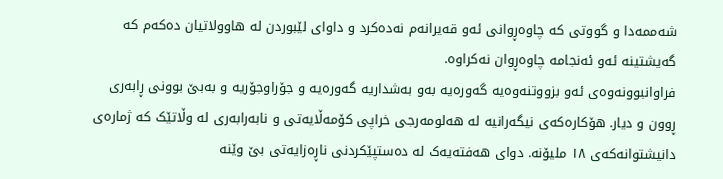شەممەدا و گووتی کە چاوەڕوانی ئەو قەیرانەم نەدەکرد و داوای لێبوردن لە هاوولاتیان دەکەم کە گەیشتینە ئەو ئەنجامە چاوەڕوان نەکراوە.
فراوانبوونەوەی ئەو بزووتنەوەیە گەورەیە بەو بەشداریە گەورەیە و جۆراوجۆریە و بەبێ بوونی ڕابەری ڕوون و دیار. هۆکارەکەی نیگەرانیە لە هەلومەرجی خراپی کۆمەڵایەتی و نابەرابەری لە وڵاتێک کە ژمارەی دانیشتوانەکەی ١٨ ملیۆنە. دوای هەفتەیەک لە دەستپێکردنی ناڕەزایەتی بێ وێنە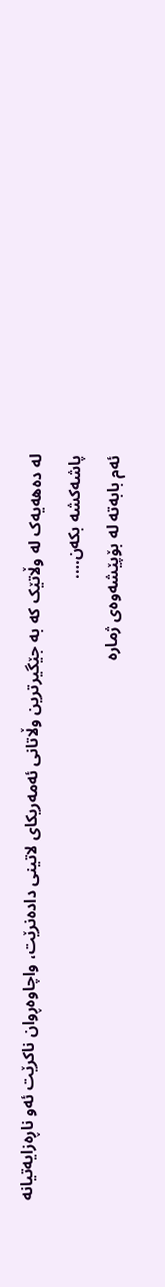لە دەهەیەک لە وڵاتێک کە بە جێگیرترین وڵاتانی ئەمەریکای لاتینی دادەنرێت، واچاوەڕوان ناکرێت ئەو ناڕەزایەتیانە پاشەکشە بکەن….
ئەم بابەتە لە بۆپێشەوەی ژمارە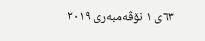٦٣ی ١ نۆڤەمبەری ٢٠١٩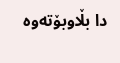دا بڵاوبۆتەوە